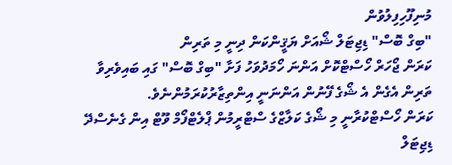މުނިފޫހިފިލުވުން
"ބިގް ބޮސް" ޑިޖިޓަލް ޝޯއަށް ޔަޤީންކަން ދިނީ މި ތަރިން
ކަރަން ޖޯހަރް ހޯސްޓްކޮށް އަންނަ ހޯމަދުވަހު ފަށާ "ބިގް ބޮސް" ގައި ބައިވެރިވާ ތަރިން އެގެން އެ ޝޯގެ ފޭނުން އަންނަނީ އިންތިޒާރުކުރަމުންނެވެ.
ކަރަން ހޯސްޓްކުރާނީ މި ޝޯގެ ކަލާޒްގެ ސްޓްރީމުން ޕްލެޓްފޯމް ވޫޓް އިން ގެނެސްދޭ ޑިޖިޓަލް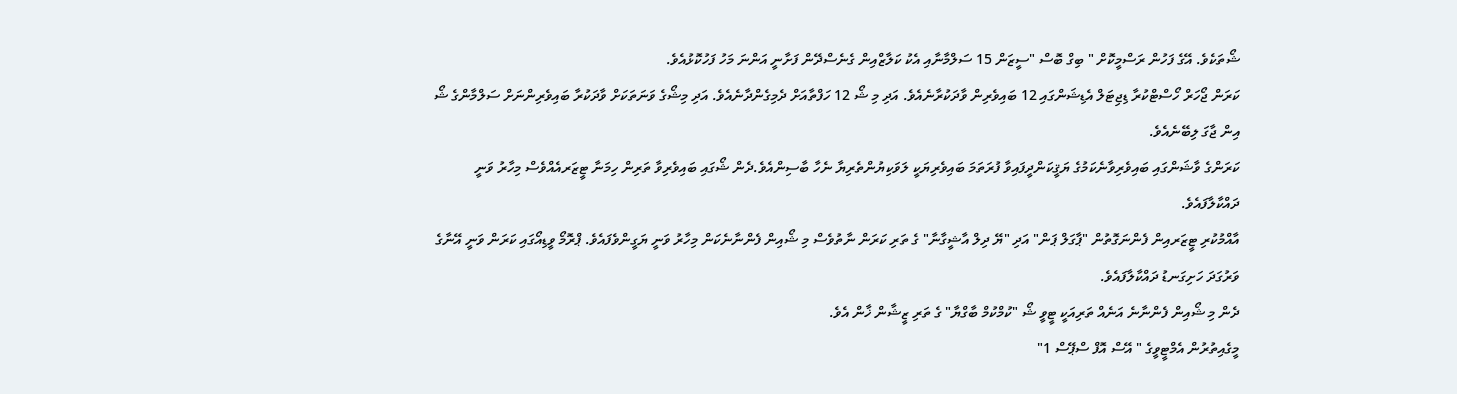ޝޯތަކެވެ. އޭގެ ފަހުން ރަސްމީކޮށް " ބިގް ބޮސް "ސީޒަން 15 ސަލްމާނާއި އެކު ކަލާޒްއިން ގެނެސްދޭން ފަށާނީ އަންނަ މަހު ފަހުކޮޅުއެވެ.
ކަރަން ޖޯހަރް ހޯސްޓްކުރާ ޑިޖިޓަލް އެޑިޝަންގައި 12 ބައިވެރިން ވާދަކުރާނެއެވެ. އަދި މި ޝޯ 12 ހަފްތާއަށް ދެމިގެންދާނެއެވެ. އަދި މިޝޯގެ ވަނަތަކަށް ވާދަކުރާ ބައިވެރިންނަށް ސަލްމާންގެ ޝޯ އިން ޖާގަ ލިބޭނެއެވެ.
ކަރަންގެ ވާޝަންގައި ބައިވެރިވާނެކަމުގެ ޔަޤީކަންދީފައިވާ ފުރަތަމަ ބައިވެރިޔަކީ ލަވަކިޔުންތެރިޔާ ނެހާ ބާސިންއެވެ.ދެން ޝޯގައި ބައިވެރިވާ ތަރިން ހިމަނާ ޓީޒަރއެއްވެސް މިހާރު ވަނީ ދައްކާލާފައެވެ.
އާއްމުކުރި ޓީޒަރއިން ފެންނަގޮތުން "ޕާގަލް ޕަން" އަދި "ޔޭ ދިލް އާޝީގާނާ" ގެ ތަރި ކަރަން ނާތުވެސް މި ޝޯއިން ފެންނާނެކަން މިހާރު ވަނީ ޔަގީންވެފައެވެ. ޕްރޮމޯ ވީޑިއޯގައި ކަރަން ވަނީ އޭނާގެ ވަރުގަދަ ހަށިގަނޑު ދައްކާލާފައެވެ.
ދެން މި ޝޯއިން ފެންނާނެ އަނެއް ތަރިއަކީ ޓީވީ ޝޯ "ކުމްކުމް ބާގްޔާ" ގެ ތަރި ޒީޝާން ޚާން އެވެ.
މީގެއިތުރުން އެމްޓީވީގެ " އޭސް އޮފް ސްޕޭސް 1"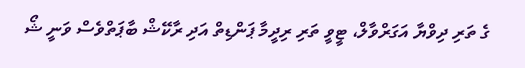ގެ ތަރި ދިވްޔާ އަގަރްވާލް، ޓީވީ ތަރި ރިދީމާ ޕަންޑިތް އަދި ރާކޭޝް ބާޕަތްވެސް ވަނީ ޝޯ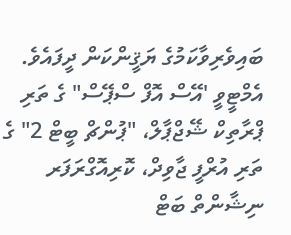ބައިވެރިވާކަމުގެ ޔަޤީންކަން ދީފައެވެ. އެމްޓީވީ 'އޭސް އޮފް ސްޕޭސް" ގެ ތަރި ޕްރާތިކް ޝޭޖްޕާލް، "ޕުންޗް ބީޓް 2" ގެ ތަރި އުރްފީ ޖާވިދް، ކޮރިއޮގްރަފަރ ނިޝާންތް ބަޓް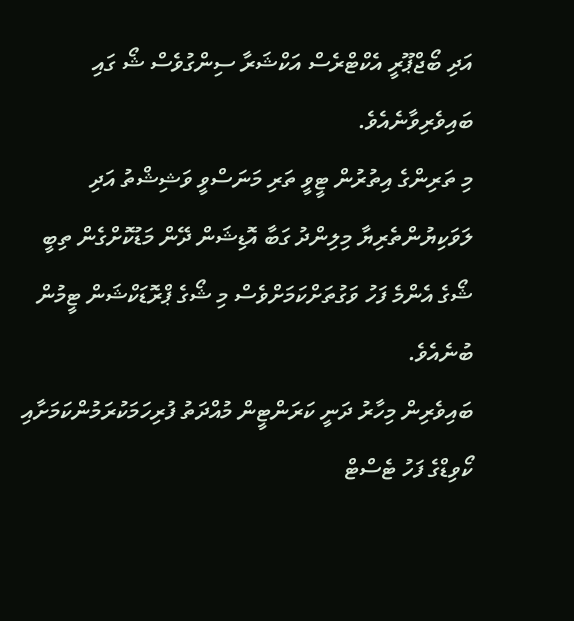އަދި ބޯޖްޕޫރީ އެކްޓްރެސް އަކްޝަރާ ސިންގުވެސް ޝޯ ގައި ބައިވެރިވާނެއެވެ.
މި ތަރިންގެ އިތުރުން ޓީވީ ތަރި މަނަސްވީ ވަޝިޝްތު އަދި ލަވަކިޔުންތެރިޔާ މިލިންދު ގަބާ އޮޑިޝަން ދޭން މަޑުކޮށްގެން ތިބީ ޝޯގެ އެންމެ ފަހު ވަގުތަށްކަމަށްވެސް މި ޝޯގެ ޕްރޮޑަކްޝަން ޓީމުން ބުނެއެވެ.
ބައިވެރިން މިހާރު ދަނީ ކަރަންޓީން މުއްދަތު ފުރިހަމަކުރަމުންކަމަށާއި ކޯވިޑްގެ ފަހު ޓެސްޓް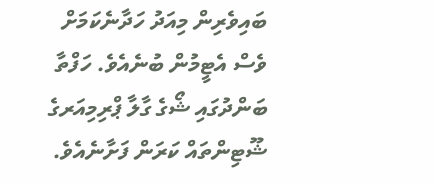ބައިވެރިން މިއަދު ހަދާނެކަމަށް ވެސް އެޓީމުން ބުނެއެވެ. ހަފްތާ ބަންދުގައި ޝޯގެ ގާލާ ޕްރިމިއަރގެ ޝޫޓިންތައް ކަރަން ފަށާނެއެވެ.